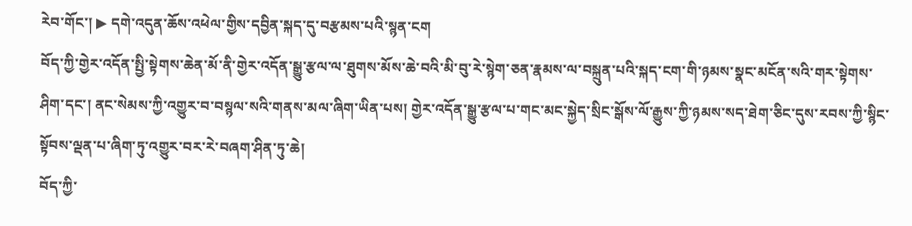རེབ་གོང་། ▶ དགེ་འདུན་ཆོས་འཕེལ་གྱིས་དབྱིན་སྐད་དུ་བརྩམས་པའི་སྙན་ངག
བོད་ཀྱི་གྱེར་འདོན་སྤྱི་སྟེགས་ཆེན་མོ་ནི་གྱེར་འདོན་སྒྱུ་རྩལ་ལ་ཐུགས་མོས་ཆེ་བའི་མི་བུ་རེ་སྙེག་ཅན་རྣམས་ལ་བསྐྲུན་པའི་སྐད་ངག་གི་ཉམས་སྣང་མངོན་སའི་གར་སྟེགས་ ཤིག་དང་། ནང་སེམས་ཀྱི་འགྱུར་བ་བསྙལ་སའི་གནས་མལ་ཞིག་ཡིན་པས། གྱེར་འདོན་སྒྱུ་རྩལ་པ་གང་མང་སྐྱེད་སྲིང་སྒོས་ལོ་རྒྱུས་ཀྱི་ཉམས་སད་ཐེག་ཅིང་དུས་རབས་ཀྱི་སྙིང་སྟོབས་ལྡན་པ་ཞིག་ཏུ་འགྱུར་བར་རེ་བཞག་ཤིན་ཏུ་ཆེ།
བོད་ཀྱི་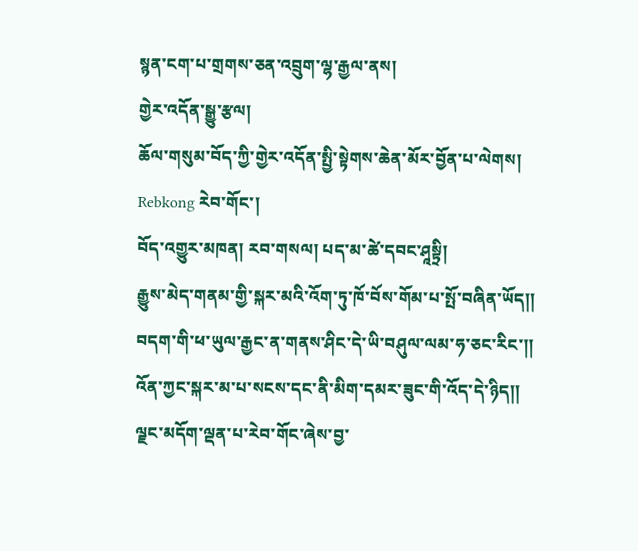སྙན་ངག་པ་གྲགས་ཅན་འབྲུག་ལྷ་རྒྱལ་ནས།
གྱེར་འདོན་སྒྱུ་རྩལ།
ཆོལ་གསུམ་བོད་ཀྱི་གྱེར་འདོན་སྤྱི་སྟེགས་ཆེན་མོར་བྱོན་པ་ལེགས།
Rebkong རེབ་གོང་།
བོད་འགྱུར་མཁན། རབ་གསལ། པད་མ་ཚེ་དབང་ཤཱསྟྲི།
རྒྱུས་མེད་གནམ་གྱི་སྐར་མའི་འོག་ཏུ་ཁོ་བོས་གོམ་པ་སྤོ་བཞིན་ཡོད།།
བདག་གི་ཕ་ཡུལ་རྒྱང་ན་གནས་ཤིང་དེ་ཡི་བཤུལ་ལམ་ཧ་ཅང་རིང་།།
འོན་ཀྱང་སྐར་མ་པ་སངས་དང་ནི་མིག་དམར་ཟུང་གི་འོད་དེ་ཉིད།།
ལྗང་མདོག་ལྡན་པ་རེབ་གོང་ཞེས་བྱ་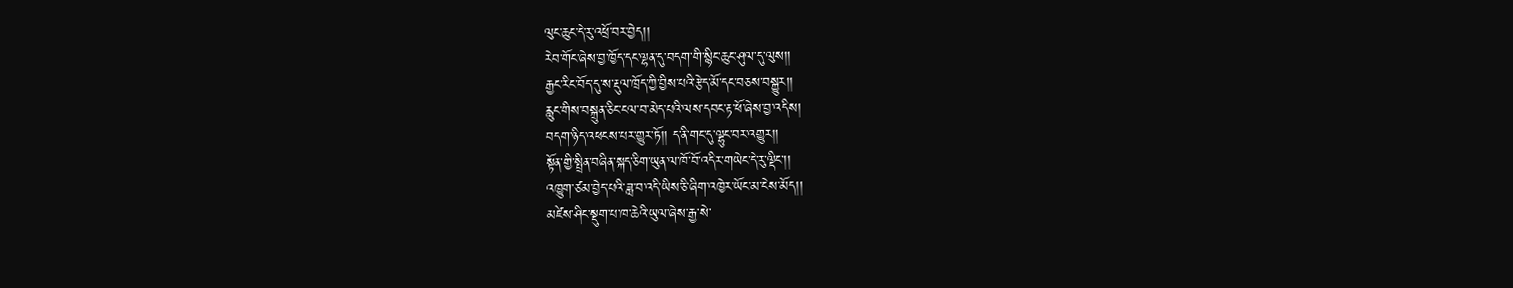ལུང་ཆུང་དེ་རུ་འཕྲོ་བར་བྱེད།།
རེབ་གོང་ཞེས་བྱ་ཁྱོད་དང་ལྷན་དུ་བདག་གི་སྙིང་ཆུང་ཤུལ་དུ་ལུས།།
རྒྱང་རིང་བོད་དུ་ས་རྡུལ་ཁྲོད་ཀྱི་བྱིས་པའི་རྩེད་མོ་དང་བཅས་བསྐྱུར།།
རླུང་གིས་བསྐྲུན་ཅིང་ངལ་བ་མེད་པའི་ལས་དབང་རྟ་ཕོ་ཞེས་བྱ་འདིས།
བདག་ཉིད་འཕངས་པར་གྱུར་ཏོ།། ད་ནི་གང་དུ་ལྷུང་བར་འགྱུར།།
སྟོན་གྱི་སྤྲིན་བཞིན་སྐད་ཅིག་ཡུན་ལ་ཁོ་བོ་འདིར་གཡེང་དེ་རུ་ལྡིང་།།
འཁྱུག་ཙམ་བྱེད་པའི་ཟླ་བ་འདི་ཡིས་ཅི་ཞིག་འཁྱེར་ཡོང་མ་ངེས་མོད།།
མཛེས་ཤིང་སྡུག་པ་ཁ་ཆེའི་ཡུལ་ཞེས་རྒྱ་སེ་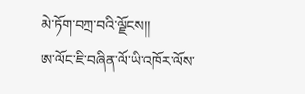མེ་ཏོག་བཀྲ་བའི་ལྗོངས།།
ཨ་ལོང་ཇི་བཞིན་ལོ་ཡི་འཁོར་ལོས་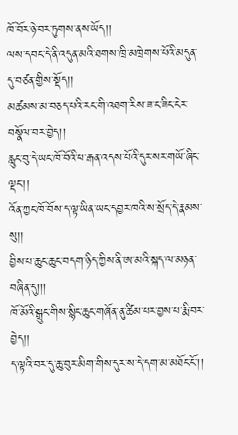ཁོ་བོར་ཉེ་བར་ཏུགས་ནས་ཡོད།།
ལས་དབང་དེ་ནི་འདུན་མའི་ཐགས་ཁྲི་མཁྲེགས་པོའི་མདུན་དུ་བཙན་གྱིས་སྡོད།།
མཚམས་མ་བཅད་པའི་རང་གི་འཐག་རིས་ཟ་ང་ཟིང་ངེར་བསྣོལ་བར་བྱེད།།
རླུང་བུ་དེ་ཡང་ཁོ་བོའི་ཕ་རྒན་འདས་པོའི་དུར་སར་གཡོ་ཞིང་ལྡང་།།
འོན་ཀྱང་ཁོ་བོས་ད་ལྟ་ཡིན་ཡང་དབྱར་ཁའི་ས་སྲོད་དེ་རྣམས་སུ།།
བྱིས་པ་ཆུང་ཆུང་བདག་ཉིད་ཀྱིས་ནི་ཨ་མའི་སྐད་ལ་མཉན་བཞིན་དུ།།།
ཁོ་མོའི་སྒྲུང་གིས་སྙིང་ཆུང་གཞོན་ནུ་ཚིམ་པར་བྱས་པ་རྨི་བར་བྱེད།།
ད་ལྟའི་བར་དུ་ཆུ་བུར་མིག་གིས་དུར་ས་དེ་དག་མ་མཐོང་ངོ་།།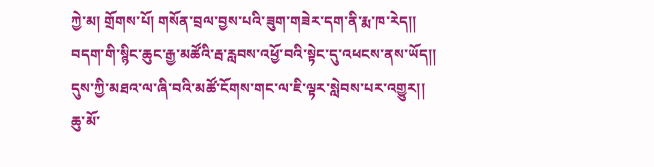ཀྱེ་མ། གྲོགས་པོ། གསོན་བྲལ་བྱས་པའི་ཟུག་གཟེར་དག་ནི་རྨ་ཁ་རེད།།
བདག་གི་སྙིང་ཆུང་རྒྱ་མཚོའི་རྦ་རླབས་འཕྱོ་བའི་སྟེང་དུ་འཕངས་ནས་ཡོད།།
དུས་ཀྱི་མཐའ་ལ་ཞི་བའི་མཚོ་ངོགས་གང་ལ་ཇི་ལྟར་སླེབས་པར་འགྱུར།།
ཆུ་མོ་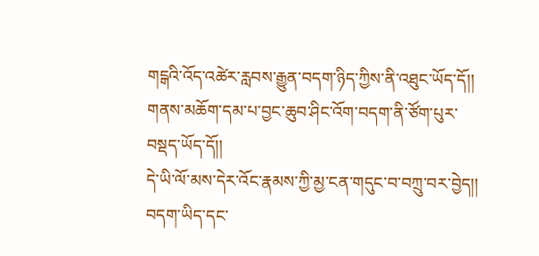གངྒའི་འོད་འཚེར་རླབས་རྒྱུན་བདག་ཉིད་ཀྱིས་ནི་འཐུང་ཡོད་དོ།།
གནས་མཆོག་དམ་པ་བྱང་ཆུབ་ཤིང་འོག་བདག་ནི་ཙོག་པུར་བསྡད་ཡོད་དོ།།
དེ་ཡི་ལོ་མས་དེར་འོང་རྣམས་ཀྱི་མྱ་ངན་གདུང་བ་བཀྲུ་བར་བྱེད།།
བདག་ཡིད་དང་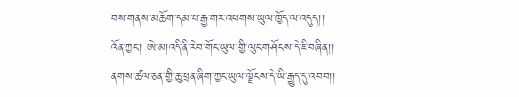བས་གནས་མཆོག་དམ་པ་རྒྱ་གར་འཕགས་ཡུལ་ཁྱོད་ལ་འདུད།།
འོན་ཀྱང་། ཨེ་མ།འདི་ནི་རེབ་གོང་ཡུལ་གྱི་ལུང་གཤོངས་དེ་ཇི་བཞིན།།
ནགས་ཚལ་ཅན་གྱི་ཆུ་ཕྲན་ཞིག་ཀྱང་ཡུལ་ལྗོངས་དེ་ཡི་རྒྱུད་དུ་འབབ།།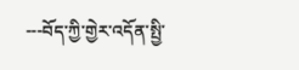---བོད་ཀྱི་གྱེར་འདོན་སྤྱི་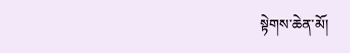སྟེགས་ཆེན་མོ།